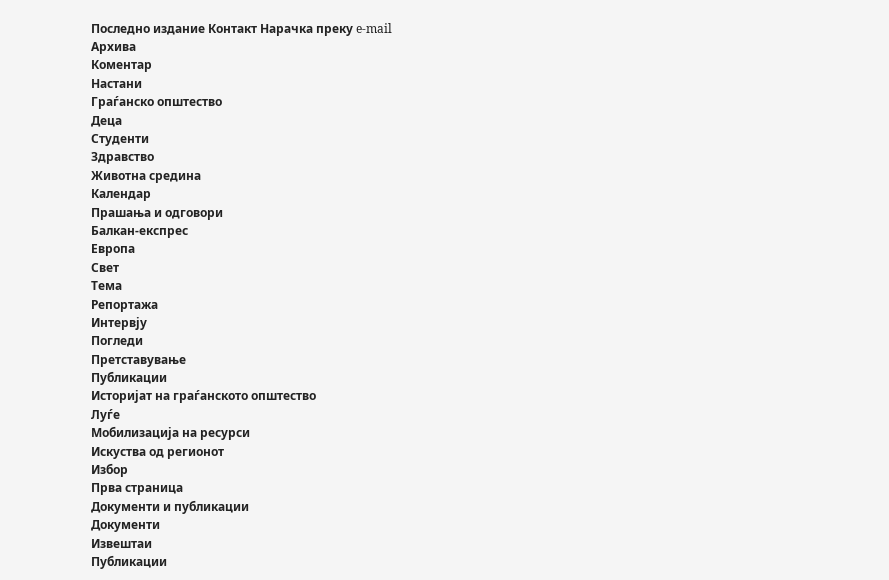Последно издание Контакт Нарачка преку e-mail
Архива
Коментар
Настани
Граѓанско општество
Деца
Студенти
Здравство
Животна средина
Календар
Прашања и одговори
Балкан-експрес
Европа
Свет
Тема
Репортажа
Интервју
Погледи
Претставување
Публикации
Историјат на граѓанското општество
Луѓе
Мобилизација на ресурси
Искуства од регионот
Избор
Прва страница
Документи и публикации
Документи
Извештаи
Публикации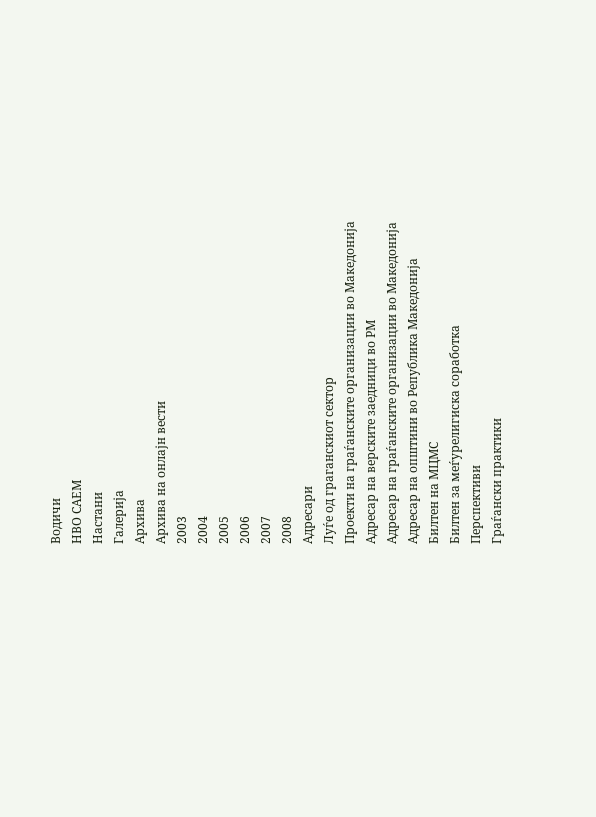Водичи
НВО САЕМ
Настани
Галерија
Архива
Архива на онлајн вести
2003
2004
2005
2006
2007
2008
Адресари
Луѓе од граганскиот сектор
Проекти на граѓанските организации во Македонија
Адресар на верските заедници во РМ
Адресар на граѓанските организации во Македонија
Адресар на општини во Република Македонија
Билтен на МЦМС
Билтен за меѓурелигиска соработка
Перспективи
Граѓански практики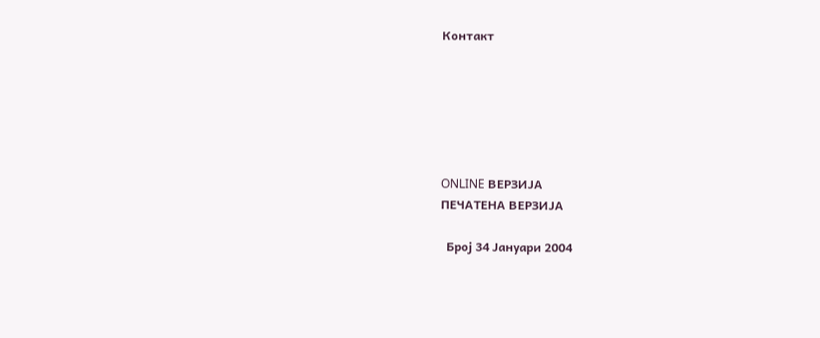Контакт






ONLINE ВЕРЗИЈА
ПЕЧАТЕНА ВЕРЗИЈА

  Број 34 Јануари 2004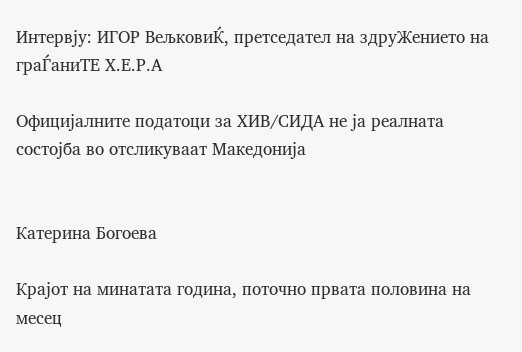Интервју: ИГОР ВељковиЌ, претседател на здруЖението на граЃаниТЕ Х.Е.Р.А

Официјалните податоци за ХИВ/СИДА не ја реалната состојба во отсликуваат Македонија


Катерина Богоева

Крајот на минатата година, поточно првата половина на месец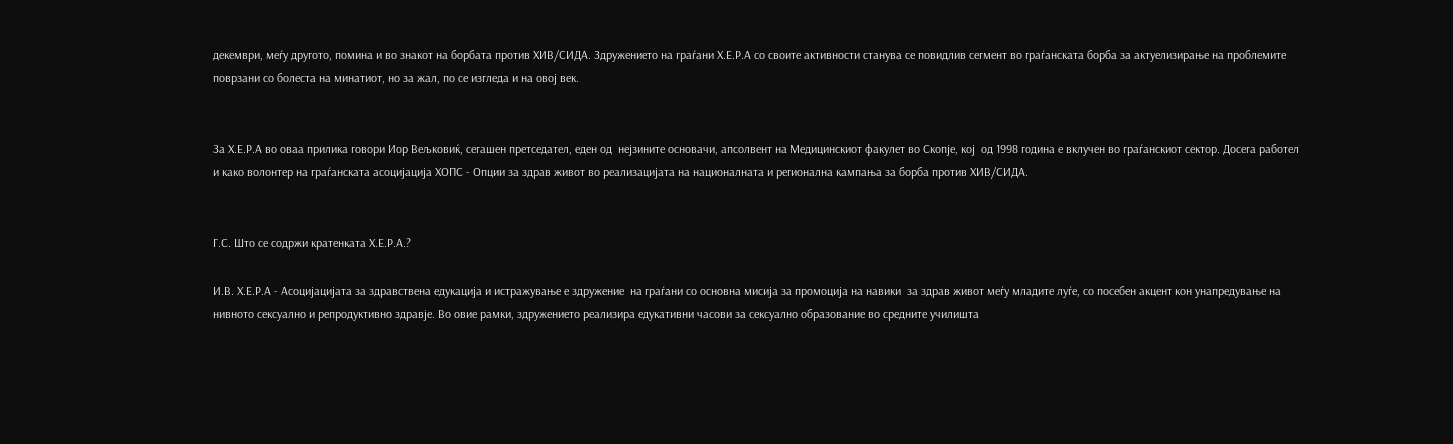декември, меѓу другото, помина и во знакот на борбата против ХИВ/СИДА. Здружението на граѓани Х.Е.Р.А со своите активности станува се повидлив сегмент во граѓанската борба за актуелизирање на проблемите поврзани со болеста на минатиот, но за жал, по се изгледа и на овој век.


За Х.Е.Р.А во оваа прилика говори Иор Вељковиќ, сегашен претседател, еден од  нејзините основачи, апсолвент на Медицинскиот факулет во Скопје, кој  од 1998 година е вклучен во граѓанскиот сектор. Досега работел и како волонтер на граѓанската асоцијација ХОПС - Опции за здрав живот во реализацијата на националната и регионална кампања за борба против ХИВ/СИДА.


Г.С. Што се содржи кратенката Х.Е.Р.А.?

И.В. Х.Е.Р.А - Асоцијацијата за здравствена едукација и истражување е здружение  на граѓани со основна мисија за промоција на навики  за здрав живот меѓу младите луѓе, со посебен акцент кон унапредување на нивното сексуално и репродуктивно здравје. Во овие рамки, здружението реализира едукативни часови за сексуално образование во средните училишта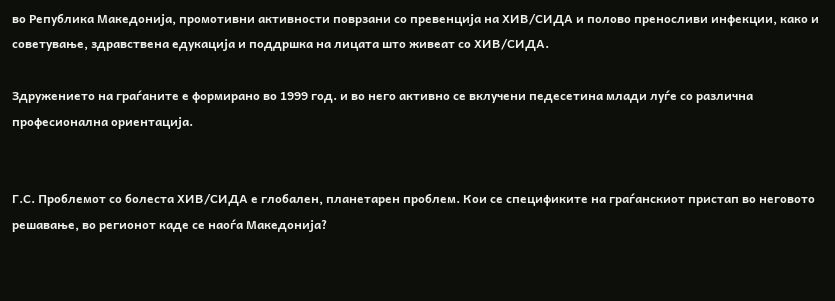во Република Македонија, промотивни активности поврзани со превенција на ХИВ/СИДА и полово преносливи инфекции, како и советување, здравствена едукација и поддршка на лицата што живеат со ХИВ/СИДА.

Здружението на граѓаните е формирано во 1999 год. и во него активно се вклучени педесетина млади луѓе со различна професионална ориентација.


Г.С. Проблемот со болеста ХИВ/СИДА е глобален, планетарен проблем. Кои се спецификите на граѓанскиот пристап во неговото решавање, во регионот каде се наоѓа Македонија?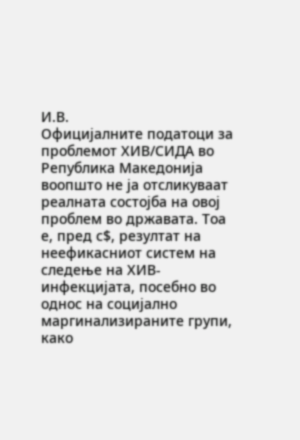И.В.
Официјалните податоци за проблемот ХИВ/СИДА во Република Македонија воопшто не ја отсликуваат реалната состојба на овој проблем во државата. Тоа е, пред с$, резултат на неефикасниот систем на следење на ХИВ- инфекцијата, посебно во однос на социјално маргинализираните групи, како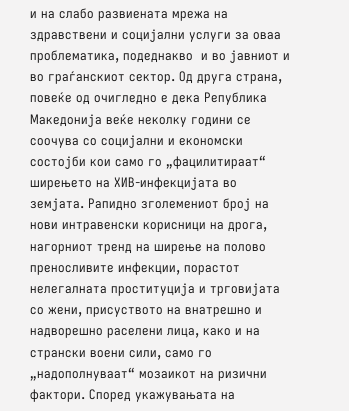и на слабо развиената мрежа на здравствени и социјални услуги за оваа проблематика, подеднакво  и во јавниот и во граѓанскиот сектор. Од друга страна, повеќе од очигледно е дека Република Македонија веќе неколку години се соочува со социјални и економски состојби кои само го „фацилитираат“ ширењето на ХИВ-инфекцијата во земјата. Рапидно зголемениот број на нови интравенски корисници на дрога, нагорниот тренд на ширење на полово преносливите инфекции, порастот нелегалната проституција и трговијата со жени, присуството на внатрешно и надворешно раселени лица, како и на странски воени сили, само го „надополнуваат“ мозаикот на ризични фактори. Според укажувањата на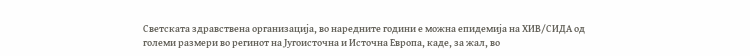Светската здравствена организација, во наредните години е можна епидемија на ХИВ/СИДА од големи размери во регинот на Југоисточна и Источна Европа, каде, за жал, во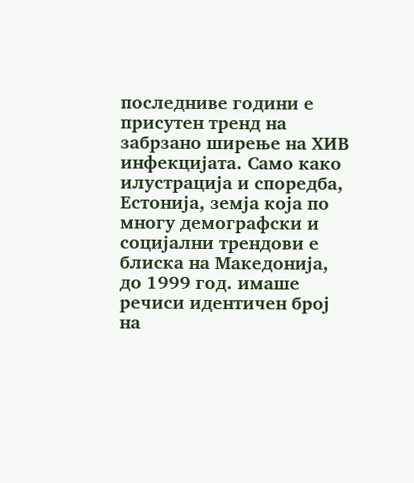последниве години е присутен тренд на забрзано ширење на ХИВ инфекцијата. Само како илустрација и споредба, Естонија, земја која по многу демографски и социјални трендови е блиска на Македонија, до 1999 год. имаше речиси идентичен број на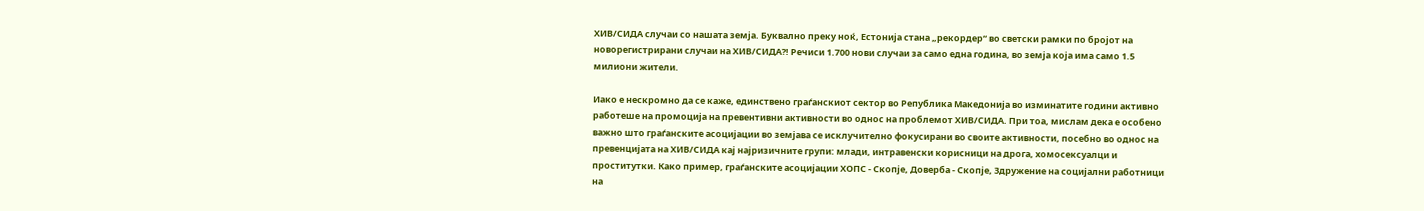ХИВ/СИДА случаи со нашата земја. Буквално преку ноќ, Естонија стана „рекордер“ во светски рамки по бројот на новорегистрирани случаи на ХИВ/СИДА?! Речиси 1.700 нови случаи за само една година, во земја која има само 1.5 милиони жители.

Иако е нескромно да се каже, единствено граѓанскиот сектор во Република Македонија во изминатите години активно работеше на промоција на превентивни активности во однос на проблемот ХИВ/СИДА. При тоа, мислам дека е особено важно што граѓанските асоцијации во земјава се исклучително фокусирани во своите активности, посебно во однос на превенцијата на ХИВ/СИДА кај најризичните групи: млади, интравенски корисници на дрога, хомосексуалци и проститутки. Како пример, граѓанските асоцијации ХОПС - Скопје, Доверба - Скопје, Здружение на социјални работници на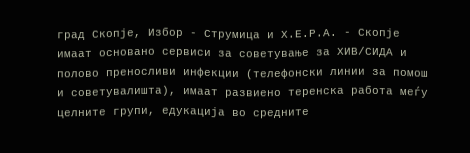град Скопје, Избор - Струмица и Х.Е.Р.А. - Скопје имаат основано сервиси за советување за ХИВ/СИДА и полово преносливи инфекции (телефонски линии за помош и советувалишта), имаат развиено теренска работа меѓу целните групи, едукација во средните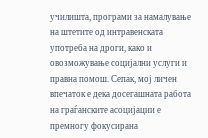училишта, програми за намалување на штетите од интравенската употреба на дроги, како и овозможување социјални услуги и правна помош. Сепак, мој личен впечаток е дека досегашната работа на граѓанските асоцијации е премногу фокусирана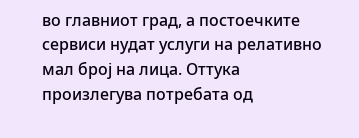во главниот град, а постоечките сервиси нудат услуги на релативно мал број на лица. Оттука произлегува потребата од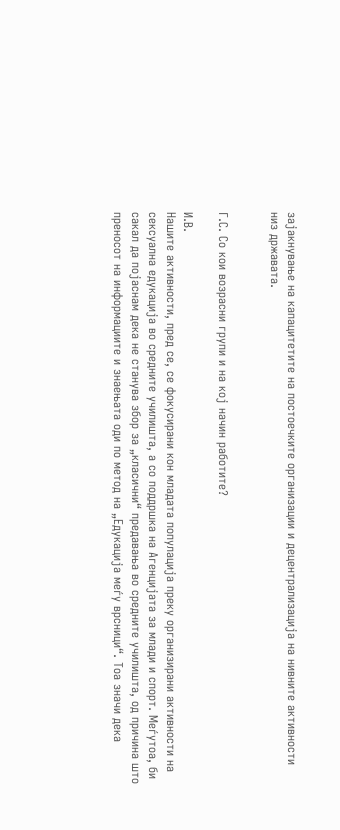зајакнување на капацитетите на постоечките организации и децентрализација на нивните активности низ државата.


Г.С. Со кои возрасни групи и на кој начин работите?

И.В.
Нашите активности, пред се, се фокусирани кон младата популација преку организирани активности на сексуална едукација во средните училишта, а со поддршка на Агенцијата за млади и спорт. Меѓутоа, би сакал да појаснам дека не станува збор за „класични“ предавања во средните училишта, од причина што преносот на информациите и знаењата оди по метод на „Едукација меѓу врсници“. Тоа значи дека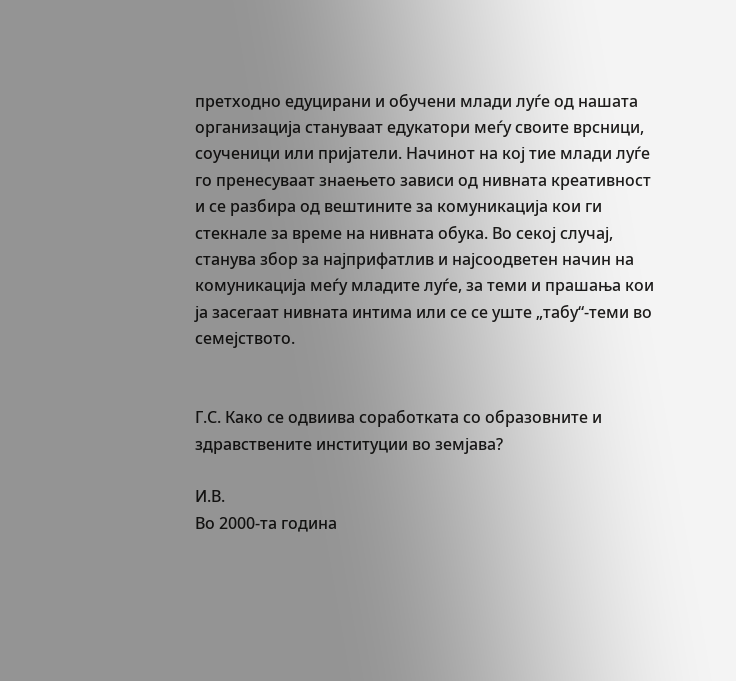претходно едуцирани и обучени млади луѓе од нашата организација стануваат едукатори меѓу своите врсници, соученици или пријатели. Начинот на кој тие млади луѓе го пренесуваат знаењето зависи од нивната креативност и се разбира од вештините за комуникација кои ги стекнале за време на нивната обука. Во секој случај, станува збор за најприфатлив и најсоодветен начин на комуникација меѓу младите луѓе, за теми и прашања кои ја засегаат нивната интима или се се уште „табу“-теми во семејството.


Г.С. Како се одвиива соработката со образовните и здравствените институции во земјава?

И.В.
Во 2000-та година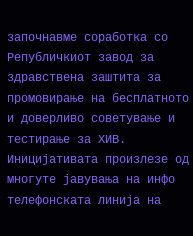започнавме соработка со Републичкиот завод за здравствена заштита за промовирање на бесплатното и доверливо советување и тестирање за ХИВ. Иницијативата произлезе од многуте јавувања на инфо телефонската линија на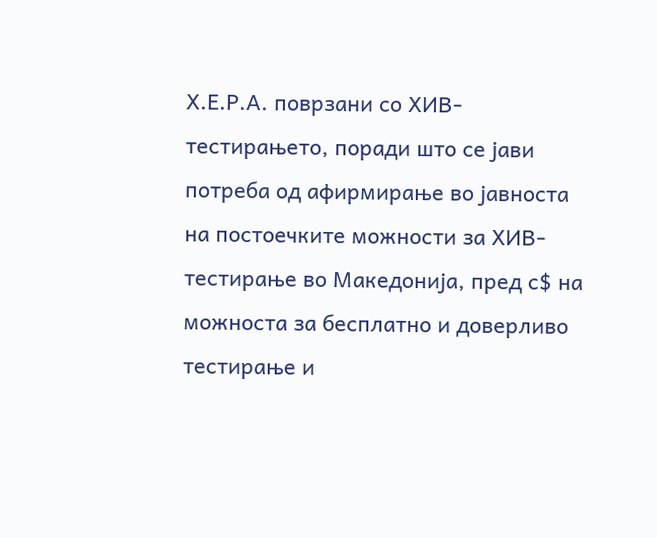Х.Е.Р.А. поврзани со ХИВ-тестирањето, поради што се јави потреба од афирмирање во јавноста на постоечките можности за ХИВ-тестирање во Македонија, пред с$ на можноста за бесплатно и доверливо тестирање и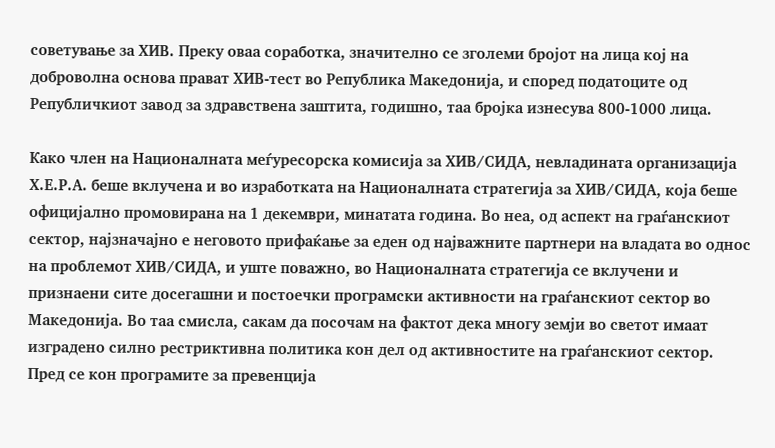советување за ХИВ. Преку оваа соработка, значително се зголеми бројот на лица кој на доброволна основа прават ХИВ-тест во Република Македонија, и според податоците од Републичкиот завод за здравствена заштита, годишно, таа бројка изнесува 800-1000 лица.

Како член на Националната меѓуресорска комисија за ХИВ/СИДА, невладината организација Х.Е.Р.А. беше вклучена и во изработката на Националната стратегија за ХИВ/СИДА, која беше официјално промовирана на 1 декември, минатата година. Во неа, од аспект на граѓанскиот сектор, најзначајно е неговото прифаќање за еден од најважните партнери на владата во однос на проблемот ХИВ/СИДА, и уште поважно, во Националната стратегија се вклучени и признаени сите досегашни и постоечки програмски активности на граѓанскиот сектор во Македонија. Во таа смисла, сакам да посочам на фактот дека многу земји во светот имаат изградено силно рестриктивна политика кон дел од активностите на граѓанскиот сектор.  Пред се кон програмите за превенција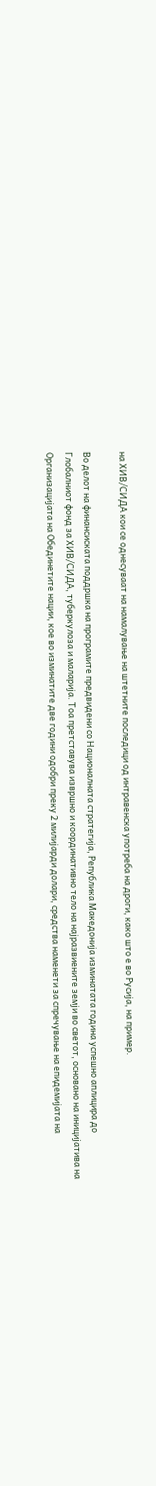на ХИВ/СИДА кои се однесуваат на намалување на штетните последици од интравенска употреба на дроги, како што е во Русија, на пример.

Во делот на финансиската поддршка на програмите предвидени со Националната стратегија, Република Македонија изминатата година успешно аплицира до Глобалниот фонд за ХИВ/СИДА, туберкулоза и маларија. Тоа претставува извршно и координативно тело на најразвиените земји во светот, основано на иницијатива на Организацијата на Обединетите нации, кое во изминатите две години одобри преку 2 милијарди долари, средства наменети за спречување на епидемијата на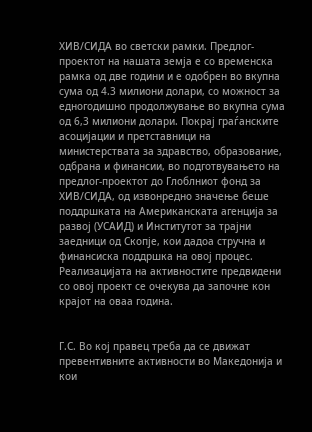ХИВ/СИДА во светски рамки. Предлог-проектот на нашата земја е со временска рамка од две години и е одобрен во вкупна сума од 4.3 милиони долари, со можност за едногодишно продолжување во вкупна сума од 6,3 милиони долари. Покрај граѓанските асоцијации и претставници на министерствата за здравство, образование, одбрана и финансии, во подготвувањето на предлог-проектот до Глоблниот фонд за ХИВ/СИДА, од извонредно значење беше поддршката на Американската агенција за развој (УСАИД) и Институтот за трајни заедници од Скопје, кои дадоа стручна и финансиска поддршка на овој процес. Реализацијата на активностите предвидени со овој проект се очекува да започне кон крајот на оваа година.


Г.С. Во кој правец треба да се движат превентивните активности во Македонија и кои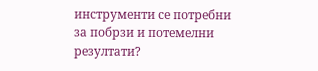инструменти се потребни за побрзи и потемелни резултати?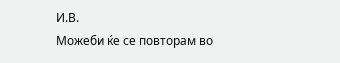И.В.
Можеби ќе се повторам во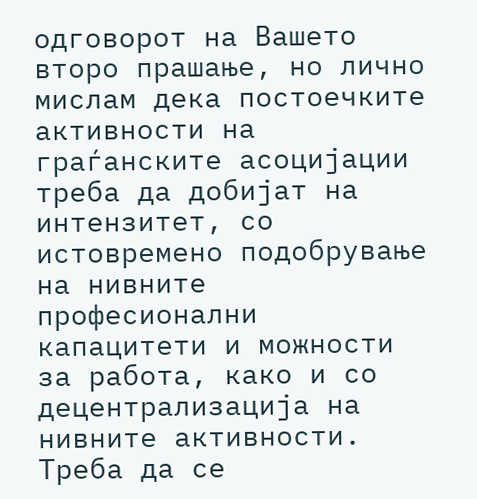одговорот на Вашето второ прашање, но лично мислам дека постоечките активности на граѓанските асоцијации треба да добијат на интензитет, со истовремено подобрување на нивните професионални капацитети и можности за работа, како и со децентрализација на нивните активности. Треба да се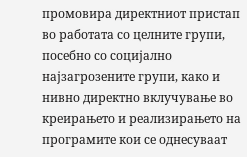промовира директниот пристап во работата со целните групи, посебно со социјално најзагрозените групи, како и нивно директно вклучување во креирањето и реализирањето на програмите кои се однесуваат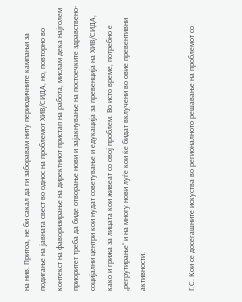на нив. Притоа, не би сакал да ги заборавам ниту периодичните кампањи за подигање на јавната свест во однос на проблемот ХИВ/СИДА, но, повторно во контекст на фаворизирање на директниот пристап на работа, мислам дека најголем приоритет треба да биде отворање нови и зајакнување на постоечките здравствено-социјални центри кои нудат советување и едукација за превенција на ХИВ/СИДА, како и грижа за лицата кои живеат со овој проблем. Во исто време, потребно е „регрутирање“ и на многу нови луѓе кои ќе бидат вклучени во овие превентивни активности.


Г.С. Кои се досегашните искуства во регионалното решавање на проблемот со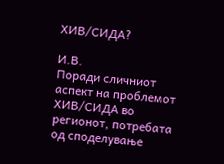ХИВ/СИДА?

И.В.
Поради сличниот аспект на проблемот ХИВ/СИДА во регионот, потребата од споделување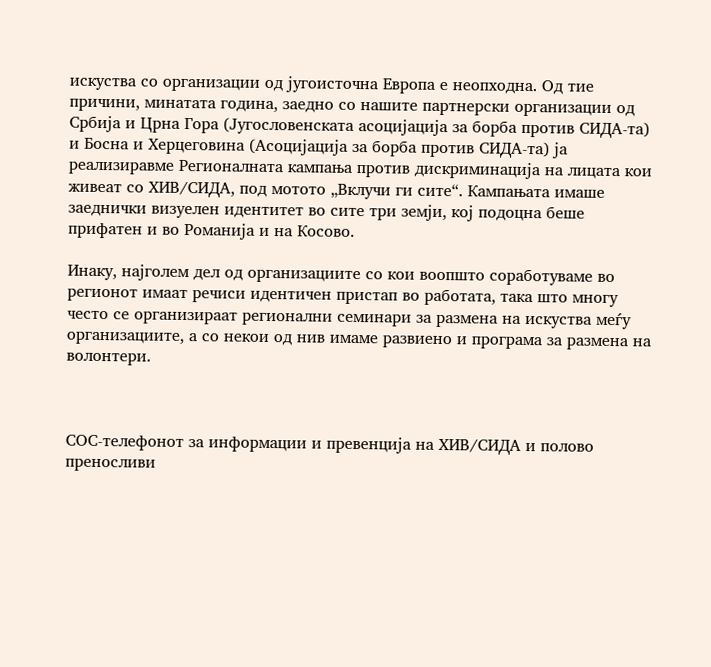искуства со организации од југоисточна Европа е неопходна. Од тие причини, минатата година, заедно со нашите партнерски организации од Србија и Црна Гора (Југословенската асоцијација за борба против СИДА-та) и Босна и Херцеговина (Асоцијација за борба против СИДА-та) ја реализиравме Регионалната кампања против дискриминација на лицата кои живеат со ХИВ/СИДА, под мотото „Вклучи ги сите“. Кампањата имаше заеднички визуелен идентитет во сите три земји, кој подоцна беше прифатен и во Романија и на Косово.

Инаку, најголем дел од организациите со кои воопшто соработуваме во регионот имаат речиси идентичен пристап во работата, така што многу често се организираат регионални семинари за размена на искуства меѓу организациите, а со некои од нив имаме развиено и програма за размена на волонтери.



СОС-телефонот за информации и превенција на ХИВ/СИДА и полово преносливи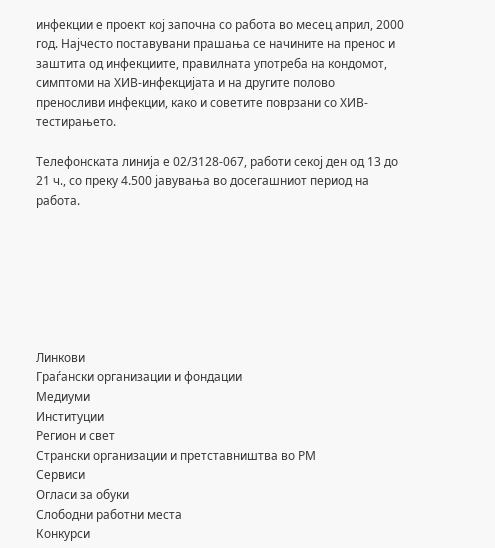инфекции е проект кој започна со работа во месец април, 2000 год. Најчесто поставувани прашања се начините на пренос и заштита од инфекциите, правилната употреба на кондомот, симптоми на ХИВ-инфекцијата и на другите полово преносливи инфекции, како и советите поврзани со ХИВ-тестирањето.

Телефонската линија е 02/3128-067, работи секој ден од 13 до 21 ч., со преку 4.500 јавувања во досегашниот период на работа.







Линкови
Граѓански организации и фондации
Медиуми
Институции
Регион и свет
Странски организации и претставништва во РМ
Сервиси
Огласи за обуки
Слободни работни места
Конкурси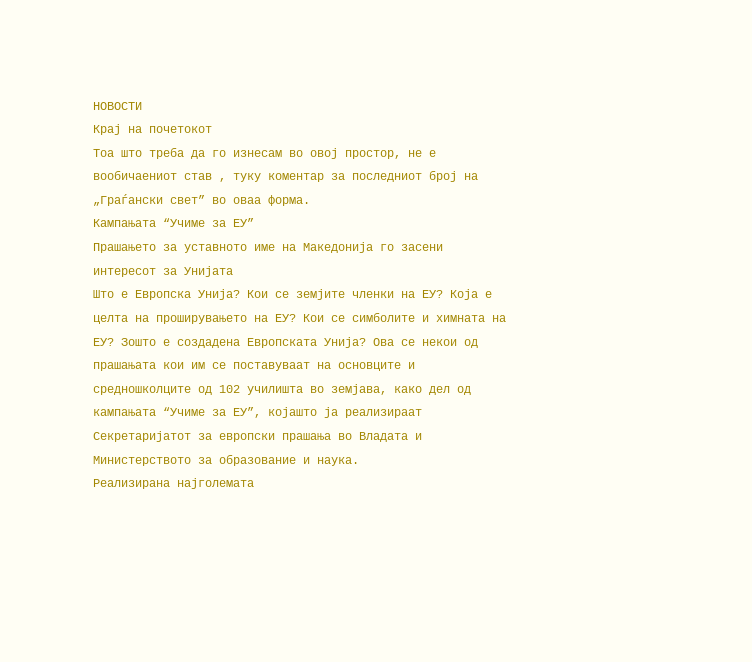НОВОСТИ
Крај на почетокот
Тоа што треба да го изнесам во овој простор, не е вообичаениот став , туку коментар за последниот број на „Граѓански свет” во оваа форма.
Кампањата “Учиме за ЕУ”
Прашањето за уставното име на Македонија го засени интересот за Унијата
Што е Европска Унија? Кои се земјите членки на ЕУ? Која е целта на проширувањето на ЕУ? Кои се симболите и химната на ЕУ? Зошто е создадена Европската Унија? Ова се некои од прашањата кои им се поставуваат на основците и средношколците од 102 училишта во земјава, како дел од кампањата “Учиме за ЕУ”, којашто ја реализираат Секретаријатот за европски прашања во Владата и Министерството за образование и наука.
Реализирана најголемата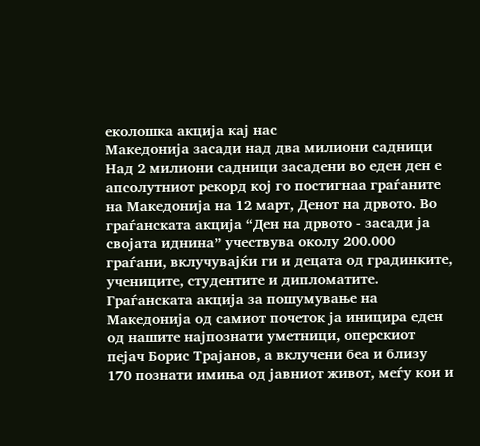еколошка акција кај нас
Македонија засади над два милиони садници
Над 2 милиони садници засадени во еден ден е апсолутниот рекорд кој го постигнаа граѓаните на Македонија на 12 март, Денот на дрвото. Во граѓанската акција “Ден на дрвото - засади ја својата иднина” учествува околу 200.000 граѓани, вклучувајќи ги и децата од градинките, учениците, студентите и дипломатите. Граѓанската акција за пошумување на Македонија од самиот почеток ја иницира еден од нашите најпознати уметници, оперскиот пејач Борис Трајанов, а вклучени беа и близу 170 познати имиња од јавниот живот, меѓу кои и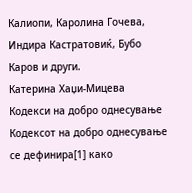Калиопи, Каролина Гочева, Индира Кастратовиќ, Бубо Каров и други.
Катерина Хаџи-Мицева
Кодекси на добро однесување
Кодексот на добро однесување се дефинира[1] како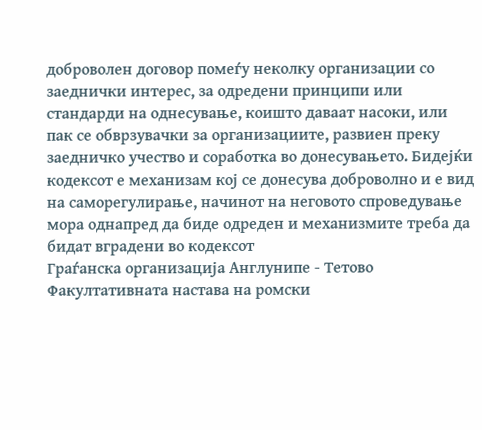доброволен договор помеѓу неколку организации со заеднички интерес, за одредени принципи или стандарди на однесување, коишто даваат насоки, или пак се обврзувачки за организациите, развиен преку заедничко учество и соработка во донесувањето. Бидејќи кодексот е механизам кој се донесува доброволно и е вид на саморегулирање, начинот на неговото спроведување мора однапред да биде одреден и механизмите треба да бидат вградени во кодексот
Граѓанска организација Англунипе - Тетово
Факултативната настава на ромски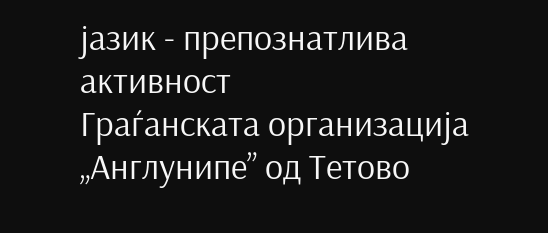јазик - препознатлива активност
Граѓанската организација „Англунипе” од Тетово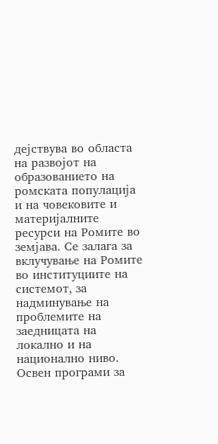дејствува во областа на развојот на образованието на ромската популација и на човековите и материјалните ресурси на Ромите во земјава. Се залага за вклучување на Ромите во институциите на системот, за надминување на проблемите на заедницата на локално и на национално ниво. Освен програми за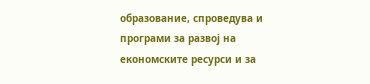образование, спроведува и програми за развој на економските ресурси и за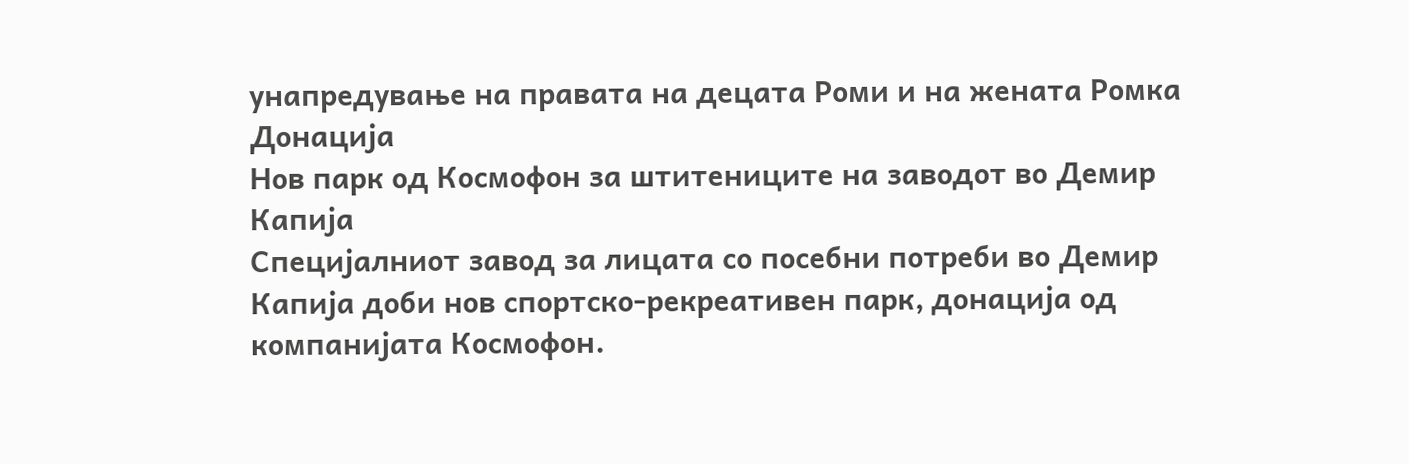унапредување на правата на децата Роми и на жената Ромка
Донација
Нов парк од Космофон за штитениците на заводот во Демир Капија
Специјалниот завод за лицата со посебни потреби во Демир Капија доби нов спортско-рекреативен парк, донација од компанијата Космофон.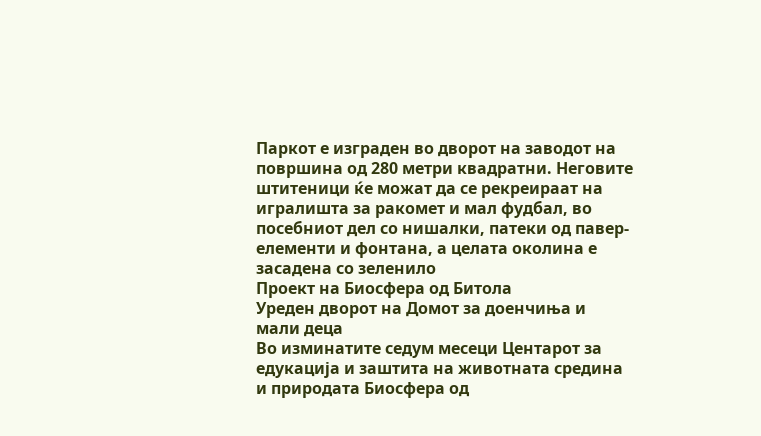Паркот е изграден во дворот на заводот на површина од 280 метри квадратни. Неговите штитеници ќе можат да се рекреираат на игралишта за ракомет и мал фудбал, во посебниот дел со нишалки, патеки од павер-елементи и фонтана, а целата околина е засадена со зеленило
Проект на Биосфера од Битола
Уреден дворот на Домот за доенчиња и мали деца
Во изминатите седум месеци Центарот за едукација и заштита на животната средина и природата Биосфера од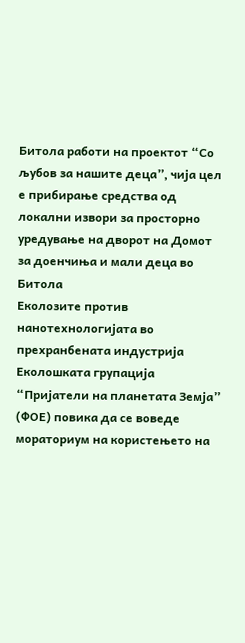Битола работи на проектот “Со љубов за нашите деца”, чија цел е прибирање средства од локални извори за просторно уредување на дворот на Домот за доенчиња и мали деца во Битола
Еколозите против нанотехнологијата во прехранбената индустрија
Еколошката групација “Пријатели на планетата Земја” (ФОЕ) повика да се воведе мораториум на користењето на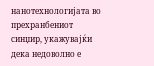нанотехнологијата во прехранбениот синџир, укажувајќи дека недоволно е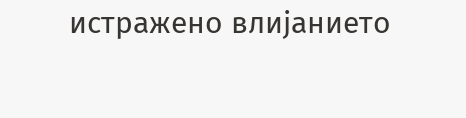истражено влијанието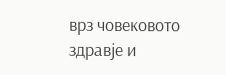врз човековото здравје и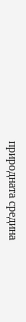природната средина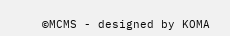©MCMS - designed by KOMA